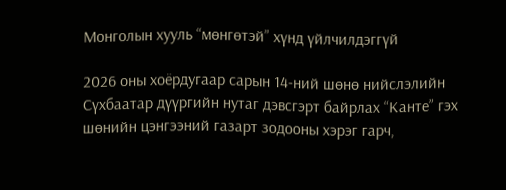Монголын хууль “мөнгөтэй” хүнд үйлчилдэггүй

2026 оны хоёрдугаар сарын 14-ний шөнө нийслэлийн Сүхбаатар дүүргийн нутаг дэвсгэрт байрлах “Канте” гэх шөнийн цэнгээний газарт зодооны хэрэг гарч,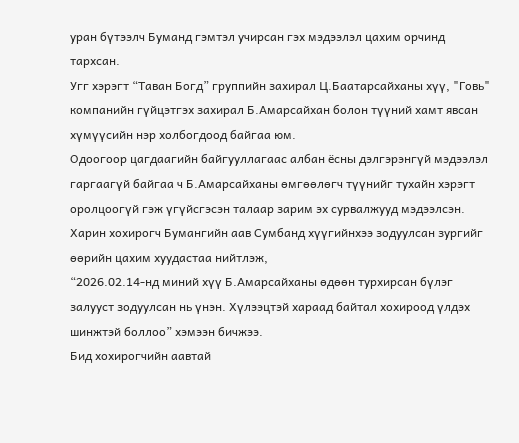уран бүтээлч Буманд гэмтэл учирсан гэх мэдээлэл цахим орчинд тархсан.
Угг хэрэгт “Таван Богд” группийн захирал Ц.Баатарсайханы хүү, "Говь" компанийн гүйцэтгэх захирал Б.Амарсайхан болон түүний хамт явсан хүмүүсийн нэр холбогдоод байгаа юм.
Одоогоор цагдаагийн байгууллагаас албан ёсны дэлгэрэнгүй мэдээлэл гаргаагүй байгаа ч Б.Амарсайханы өмгөөлөгч түүнийг тухайн хэрэгт оролцоогүй гэж үгүйсгэсэн талаар зарим эх сурвалжууд мэдээлсэн. Харин хохирогч Бумангийн аав Сумбанд хүүгийнхээ зодуулсан зургийг өөрийн цахим хуудастаа нийтлэж,
“2026.02.14-нд миний хүү Б.Амарсайханы өдөөн турхирсан бүлэг залууст зодуулсан нь үнэн. Хүлээцтэй хараад байтал хохироод үлдэх шинжтэй боллоо” хэмээн бичжээ.
Бид хохирогчийн аавтай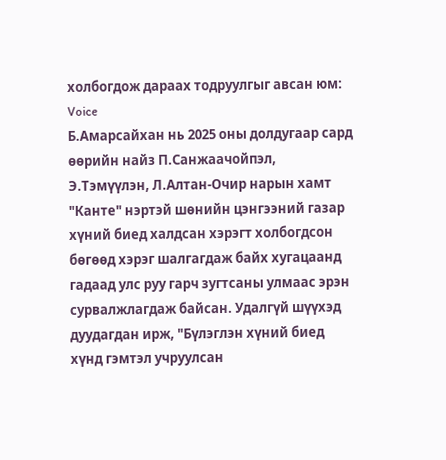холбогдож дараах тодруулгыг авсан юм: Voice
Б.Амарсайхан нь 2025 оны долдугаар сард өөрийн найз П.Санжаачойпэл, Э.Тэмүүлэн, Л.Алтан-Очир нарын хамт "Канте" нэртэй шөнийн цэнгээний газар хүний биед халдсан хэрэгт холбогдсон бөгөөд хэрэг шалгагдаж байх хугацаанд гадаад улс руу гарч зугтсаны улмаас эрэн сурвалжлагдаж байсан. Удалгүй шүүхэд дуудагдан ирж, "Бүлэглэн хүний биед хүнд гэмтэл учруулсан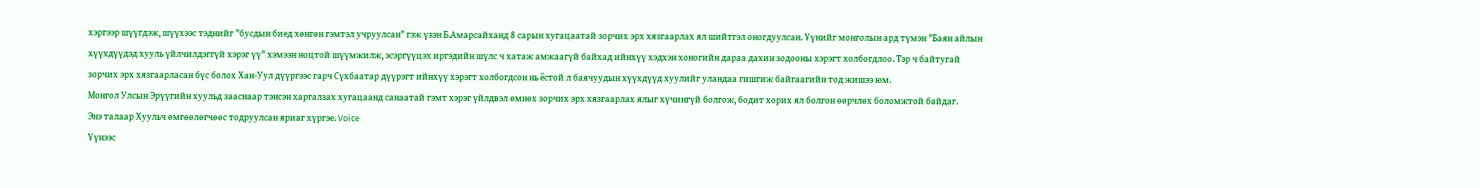хэргээр шүүгдэж, шүүхээс тэднийг "бусдын биед хөнгөн гэмтэл учруулсан" гэж үзэн Б.Амарсайханд 8 сарын хугацаатай зорчих эрх хязгаарлах ял шийтгэл оногдуулсан. Үүнийг монголын ард түмэн "Баян айлын хүүхдүүдэд хууль үйлчилдэггүй хэрэг үү" хэмээн ноцтой шүүмжилж, эсэргүүцэх иргэдийн шүлс ч хатаж амжаагүй байхад ийнхүү хэдхэн хоногийн дараа дахин зодооны хэрэгт холбогдлоо. Тэр ч байтугай зорчих эрх хязгаарласан бүс болох Хан-Уул дүүргээс гарч Сүхбаатар дүүрэгт ийнхүү хэрэгт холбогдсон нь ёстой л баячуудын хүүхдүүд хуулийг уландаа гишгиж байгаагийн тод жишээ юм.
Монгол Улсын Эрүүгийн хуульд зааснаар тэнсэн харгалзах хугацаанд санаатай гэмт хэрэг үйлдвэл өмнөх зорчих эрх хязгаарлах ялыг хүчингүй болгож, бодит хорих ял болгон өөрчлөх боломжтой байдаг.
Энэ талаар Хуульч өмгөөлөгчөөс тодруулсан яриаг хүргэе. Voice
Үүнээс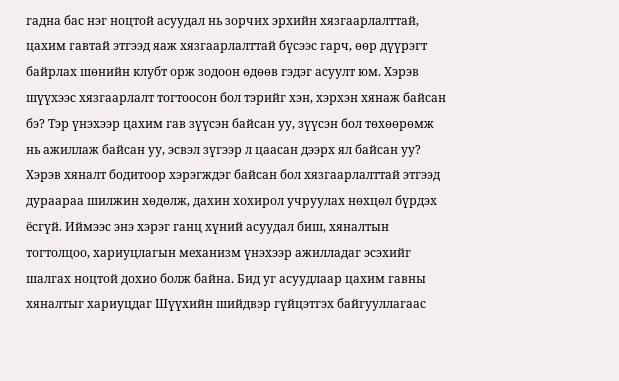гадна бас нэг ноцтой асуудал нь зорчих эрхийн хязгаарлалттай, цахим гавтай этгээд яаж хязгаарлалттай бүсээс гарч, өөр дүүрэгт байрлах шөнийн клубт орж зодоон өдөөв гэдэг асуулт юм. Хэрэв шүүхээс хязгаарлалт тогтоосон бол тэрийг хэн, хэрхэн хянаж байсан бэ? Тэр үнэхээр цахим гав зүүсэн байсан уу, зүүсэн бол төхөөрөмж нь ажиллаж байсан уу, эсвэл зүгээр л цаасан дээрх ял байсан уу? Хэрэв хяналт бодитоор хэрэгждэг байсан бол хязгаарлалттай этгээд дураараа шилжин хөдөлж, дахин хохирол учруулах нөхцөл бүрдэх ёсгүй. Иймээс энэ хэрэг ганц хүний асуудал биш, хяналтын тогтолцоо, хариуцлагын механизм үнэхээр ажилладаг эсэхийг шалгах ноцтой дохио болж байна. Бид уг асуудлаар цахим гавны хяналтыг хариуцдаг Шүүхийн шийдвэр гүйцэтгэх байгууллагаас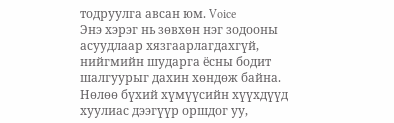тодруулга авсан юм. Voice
Энэ хэрэг нь зөвхөн нэг зодооны асуудлаар хязгаарлагдахгүй, нийгмийн шударга ёсны бодит шалгуурыг дахин хөндөж байна. Нөлөө бүхий хүмүүсийн хүүхдүүд хуулиас дээгүүр оршдог уу,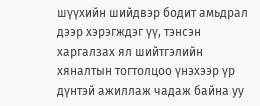шүүхийн шийдвэр бодит амьдрал дээр хэрэгждэг үү, тэнсэн харгалзах ял шийтгэлийн хяналтын тогтолцоо үнэхээр үр дүнтэй ажиллаж чадаж байна уу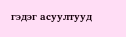гэдэг асуултууд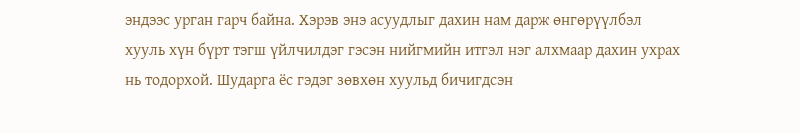эндээс урган гарч байна. Хэрэв энэ асуудлыг дахин нам дарж өнгөрүүлбэл хууль хүн бүрт тэгш үйлчилдэг гэсэн нийгмийн итгэл нэг алхмаар дахин ухрах нь тодорхой. Шударга ёс гэдэг зөвхөн хуульд бичигдсэн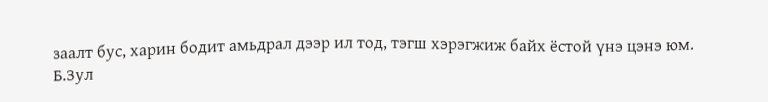заалт бус, харин бодит амьдрал дээр ил тод, тэгш хэрэгжиж байх ёстой үнэ цэнэ юм.
Б.Зул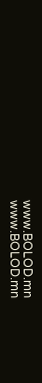www.BOLOD.mn
www.BOLOD.mn